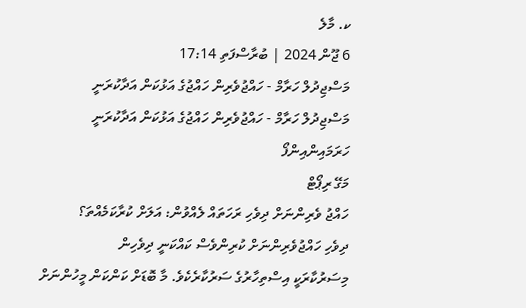ކ. މާލެ
6 ޖޫން 2024 | ބުރާސްފަތި 17:14
މަސްޖިދުލް ހަރާމް - ހައްޖުވެރިން ހައްޖުގެ އަޅުކަން އަދާކުރަނީ
މަސްޖިދުލް ހަރާމް - ހައްޖުވެރިން ހައްޖުގެ އަޅުކަން އަދާކުރަނީ
ހަރަމައިންއިންފޯ
މަގޭ ރިޕޯޓް
ހައްޖު ވެރިންނަށް ދިވެހި ރަހަތައް ލެއްވުން: އަލަށް ކުރާކަމެއްތަ؟
ދިވެހި ހައްޖުވެރިންނަށް ކުރިންވެސް ކައްކަނީ ދިވެހިން
މިސަރުކާރަކީ އިސްތިހާރުގެ ސަރުކާރެކެވެ. މާ ބޮޑަށް ކަންކަން މީހުންނަށް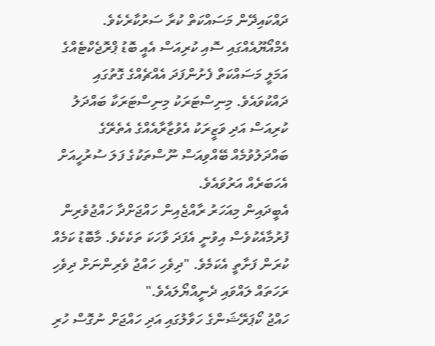ދައްކައިދޭން މަސައްކަތް ކުރާ ސަރުކާރެކެވެ. އެމްއޯޔޫއެއްގައި ސޮއި ކުރިއަސް އެއީ ބޮޑު ޕްރޮޖެކްޓެއްގެ އަމަލީ މަސައްކަތް ފެށުންފަދަ އެއްޗެއްގެ ގޮތުގައި ދައްކުވައެވެ. މިނިސްޓަރަކު މިނިސްޓަރަކާ ބައްދަލު ކުރިއަސް އަދި ވަޒީރަކު އެވުޒާރާއެއްގެ އެތެރޭގެ ބައްދަލުވުމެއް ބޭއްވިއަސް ނޫސްތަކުގެ ފަލަ ސުރުހީއަށް އެހަބަރެއް އަރުވައެވެ.
އެބީދައިން މިއަހަރު ރާއްޖެއިން ހައްޖަށްދާ ހައްޖުވެރިން ފުރުމާއެކުވެސް އިވުނީ އެފަދަ ވާހަކަ ތަކެކެވެ. މާބޮޑު ކަމެއް ކުރަން ފަށާތީ އެކަމެވެ. "ދިވެހި ހައްޖު ވެރިންނަށް ދިވެހި ރަހަތައް ލައްވައި ދެނީއްޔޯލައެވެ."
ހައްޖު ކޯޕަރޭޝަންގެ ހަވާލުގައި އަދި ހައްޖަށް ނުގޮސް ހުރި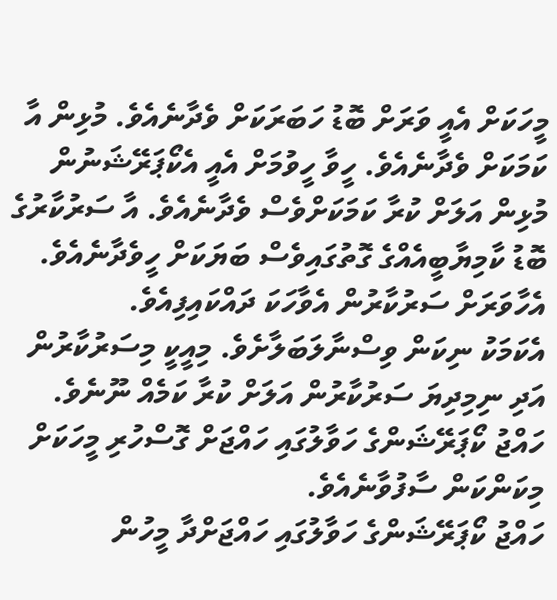މީހަކަށް އެއީ ވަރަށް ބޮޑު ހަބަރަކަށް ވެދާނެއެވެ. މުޅިން އާ ކަމަކަށް ވެދާނެއެވެ. ހީވާ ހީވުމަށް އެއީ އެކޯޕަރޭޝަނުން މުޅިން އަލަށް ކުރާ ކަމަކަށްވެސް ވެދާނެއެވެ. އާ ސަރުކާރުގެ ބޮޑު ކާމިޔާބީއެއްގެ ގޮތުގައިވެސް ބަޔަކަށް ހީވެދާނެއެވެ. އެހާވަރަށް ސަރުކާރުން އެވާހަކަ ދައްކައިފިއެވެ.
އެކަމަކު ނިކަން ވިސްނާލަބަލާށެވެ. މިއީކީ މިސަރުކާރުން އަދި ނިމިދިޔަ ސަރުކާރުން އަލަށް ކުރާ ކަމެއް ނޫނެވެ. ހައްޖު ކޯޕަރޭޝަންގެ ހަވާލުގައި ހައްޖަށް ގޮސްހުރި މީހަކަށް މިކަންކަން ސާފުވާނެއެވެ.
ހައްޖު ކޯޕަރޭޝަންގެ ހަވާލުގައި ހައްޖަށްދާ މީހުން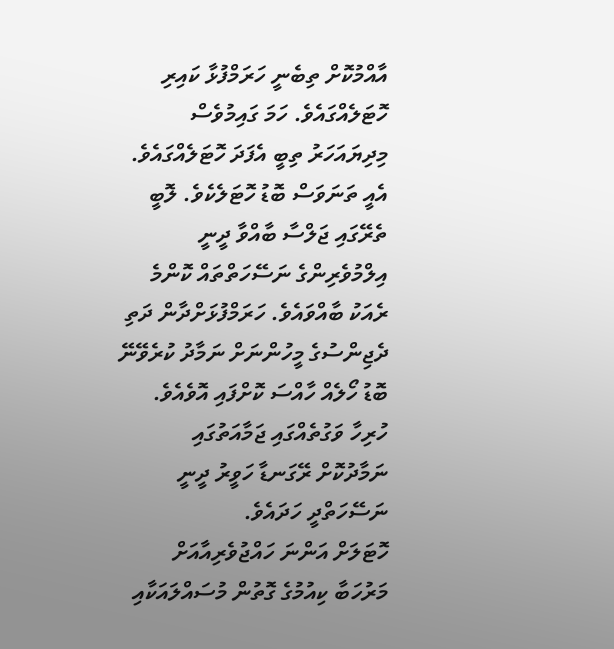އާއްމުކޮށް ތިބެނީ ހަރަމްފުޅާ ކައިރި ހޮޓަލެއްގައެވެ. ހަމަ ގައިމުވެސް މިދިޔައަހަރު ތިބީ އެފަދަ ހޮޓަލެއްގައެވެ. އެއީ ތަނަވަސް ބޮޑު ހޮޓަލެކެވެ. ލޮބީ ތެރޭގައި ޖަލްސާ ބާއްވާ ދީނީ އިލްމުވެރިންގެ ނަސޭހަތްތައް ކޮންމެ ރެއަކު ބާއްވައެވެ. ހަރަމްފުޅަށްދާން ދަތި ދެޖިންސުގެ މީހުންނަށް ނަމާދު ކުރެވޭނޭ ބޮޑު ހޯލެއް ހާއްސަ ކޮށްފައި އޮވެއެވެ. ހުރިހާ ވަގުތެއްގައި ޖަމާއަތުގައި ނަމާދުކޮށް ރޭގަނޑާ ހަވީރު ދީނީ ނަސޭހަތްދީ ހަދައެވެ.
ހޮޓަލަށް އަންނަ ހައްޖުވެރިއާއަށް މަރުހަބާ ކިއުމުގެ ގޮތުން މުސައްލައަކާއި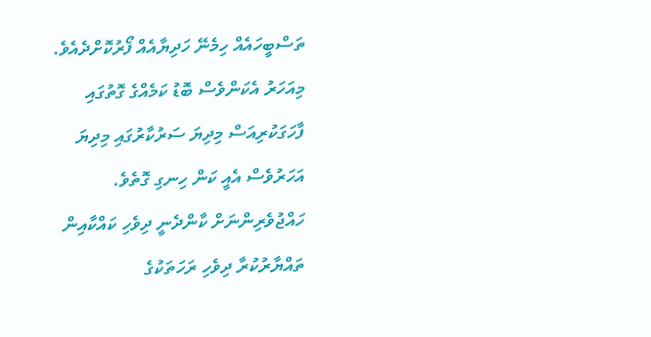ތަސްބީހައެއް ހިމެނޭ ހަދިޔާއެއް ފޯރުކޮށްދެއެވެ. މިއަހަރު އެކަންވެސް ބޮޑު ކަމެއްގެ ގޮތުގައި ފާހަގަކުރިއަސް މިދިޔަ ސަރުކާރުގައި މިދިޔަ އަހަރުވެސް އެއީ ކަން ހިނގި ގޮތެވެ.
ހައްޖުވެރިންނަށް ކާންދެނީ ދިވެހި ކައްކާއިން ތައްޔާރުކުރާ ދިވެހި ރަހަތަކުގެ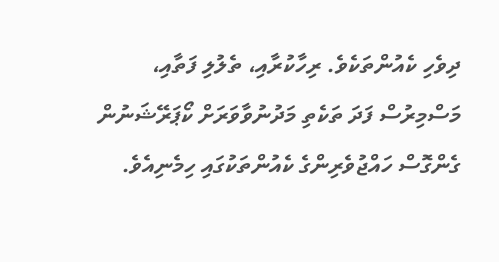ދިވެހި ކެއުންތަކެވެ. ރިހާކުރާއި، ތެލުލި ފަތާއި، މަސްމިރުސް ފަދަ ތަކެތި މަދުނުވާވަރަށް ކޯޕަރޭޝަނުން ގެންގޮސް ހައްޖުވެރިންގެ ކެއުންތަކުގައި ހިމެނިއެވެ.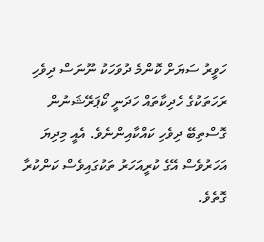ހަވީރު ސަޔަށް ކޮންމެ ދުވަހަކު ނޫނަސް ދިވެހި ރަހަތަކުގެ ހެދިކާތައް ހަދަނީ ކޯޕަރޭޝަނުން ގޮސްތިބޭ ދިވެހި ކައްކާއިންނެވެ. އެއީ މިދިޔަ އަހަރުވެސް އޭގެ ކުރީއަހަރު ތަކުގައިވެސް ކަންކުރާ ގޮތެވެ.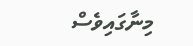މިނާގައިވެސް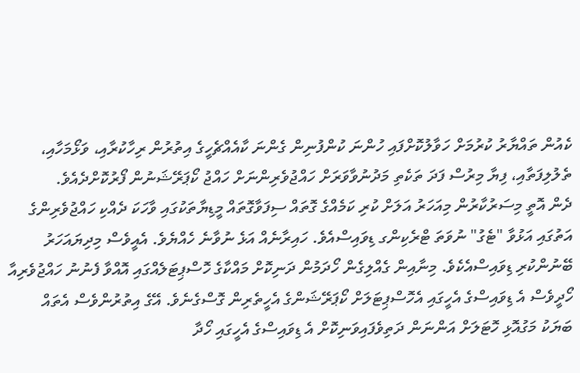ކެއުން ތައްޔާރު ކުރުމަށް ހަވާލުކޮށްފައި ހުންނަ ކުންފުނިން ގެންނަ ކާއެއްޗެހީގެ އިތުރުން ރިހާކުރާއި، ވަޅޯމަހާއި، ތެލުލިފަތާއި، ފިޔާ މިރުސް ފަދަ ތަކެތި މަދުނުވާވަރަށް ހައްޖުވެރިންނަށް ހައްޖު ކޯޕަރޭޝަނުން ފޯރުކޮށްދެއެވެ.
ދެން އޮތީ މިސަރުކާރުން މިއަހަރު އަލަށް ކުރި ކަމެއްގެ ގޮތައް ސިފަވާގޮތައް މީޑިޔާތަކުގައި ވާހަކަ ދެއްކި ހައްޖުވެރިންގެ އަތުގައި އަޅުވާ "ޓެގު" ނުވަތަ ޓްރެކިންގ ޑިވައިސްއެވެ. ހައިރާނެއް އަޅެ ނުވާނެ ހެއްޔެވެ. އެއީވެސް މިދިޔައަހަރު ބޭނުންކުރި ޑިވައިސްއެކެވެ. މިނާއިން ގެއްލިގެން ހޯދަމުން ދަނިކޮށް މައްކާގެ ހޮސްޕިޓަލެއްގައި އޮއްވާ ފެނުނު ހައްޖުވެރިއާ ހޯދީވެސް އެ ޑިވައިސްގެ އެހީގައި އެހޮސްޕިޓަލަށް ކޯޕަރޭޝަންގެ އެހީތެރިން ގޮސްގެނެވެ. އޭގެ އިތުރުންވެސް އެތައް ބަޔަކު މަގުއޮޅި ހޮޓަލަށް އަންނަން ދަތިވެފައިވަނިކޮށް އެ ޑިވައިސްގެ އެހީގައި ހޯދާ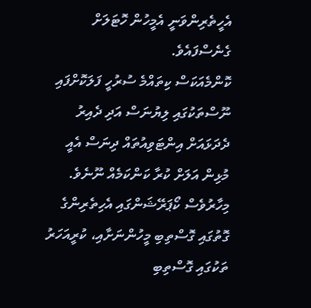އެހީތެރިންވަނީ އެމީހުން ހޮޓަލަށް ގެނެސްފައެވެ.
ކޮންމެއަކަސް ކިތައްމެ ސުރުހީ ފަލަކޮށްފައި ނޫސްތަކުގައި ލިޔުނަސް އަދި ދެއިރު ދެދަޅައަށް އިންޓަވިއުތައް ދިނަސް އެއީ މުޅިން އަލަށް ކުރާ ކަންކަމެއް ނޫނެވެ. މިހާރުވެސް ކޯޕަރޭޝަންގައި އެހިތެރިންގެ ގޮތުގައި ގޮސްތިބި މީހުންނަށާއި، ކުރީއަހަރު ތަކުގައި ގޮސްތިބި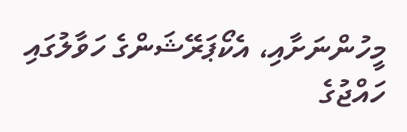މީހުންނަށާއި، އެކޯޕަރޭޝަންގެ ހަވާލުގައި ހައްޖުގެ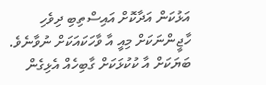އަޅުކަން އަދާކޮށް އައިސްތިބި ދިވެހި ހާޖީންނަކަށް މިއީ އާ ވާހަކައަކަށް ނުވާނެވެ. ބަޔަކަށް އާ ކުކުޅަކަށް ގާބިހެއް އެޅިގެން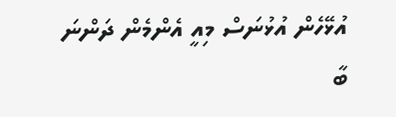އުޅޭހެން އުޅުނަސް މިއީ އެންމެން ދަންނަ ބާ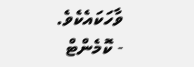ވާހަކައެކެވެ.
- ކޮމެންޓް